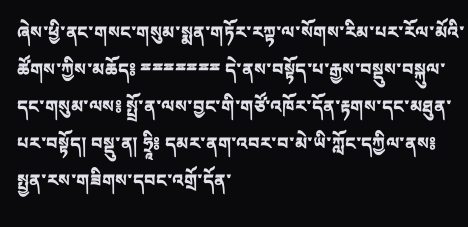ཞེས་ཕྱི་ནང་གསང་གསུམ་སྨན་གཏོར་རཀྟ་ལ་སོགས་རིམ་པར་རོལ་མོའི་ཚོགས་ཀྱིས་མཆོད༔ ྈྈྈྈྈྈྈ དེ་ནས་བསྟོད་པ་རྒྱས་བསྡུས་བསྐུལ་དང་གསུམ་ལས༔ སྤྲོ་ན་ལས་བྱང་གི་གཙོ་འཁོར་དོན་རྟགས་དང་མཐུན་པར་བསྟོད། བསྡུ་ན། ཧྲཱི༔ དམར་ནག་འབར་བ་མེ་ཡི་ཀློང་དཀྱིལ་ནས༔ སྤྱན་རས་གཟིགས་དབང་འགྲོ་དོན་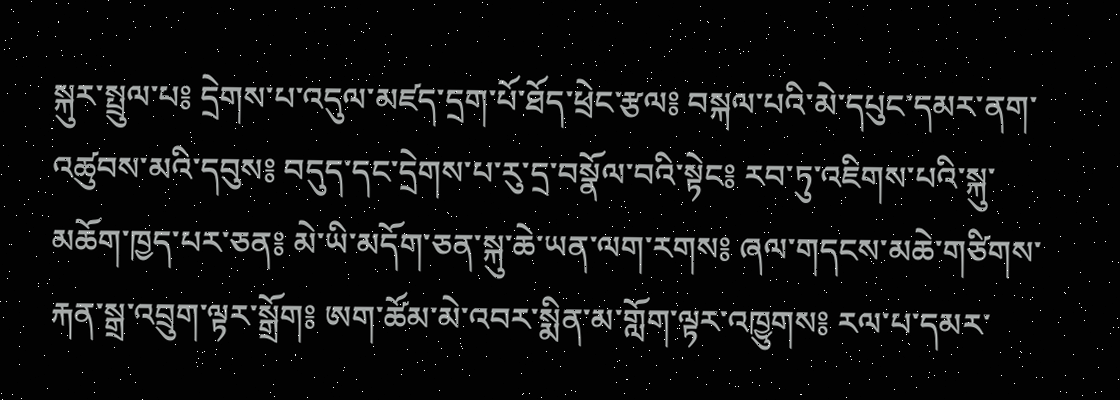སྐུར་སྤྲུལ་པ༔ དྲེགས་པ་འདུལ་མཛད་དྲག་པོ་ཐོད་ཕྲེང་རྩལ༔ བསྐལ་པའི་མེ་དཔུང་དམར་ནག་འཚུབས་མའི་དབུས༔ བདུད་དང་དྲེགས་པ་རུ་དྲ་བསྣོལ་བའི་སྟེང༔ རབ་ཏུ་འཇིགས་པའི་སྐུ་མཆོག་ཁྱད་པར་ཅན༔ མེ་ཡི་མདོག་ཅན་སྐུ་ཆེ་ཡན་ལག་རགས༔ ཞལ་གདངས་མཆེ་གཙིགས་རྐན་སྒྲ་འབྲུག་ལྟར་སྒྲོག༔ ཨག་ཚོམ་མེ་འབར་སྨིན་མ་གློག་ལྟར་འཁྱུགས༔ རལ་པ་དམར་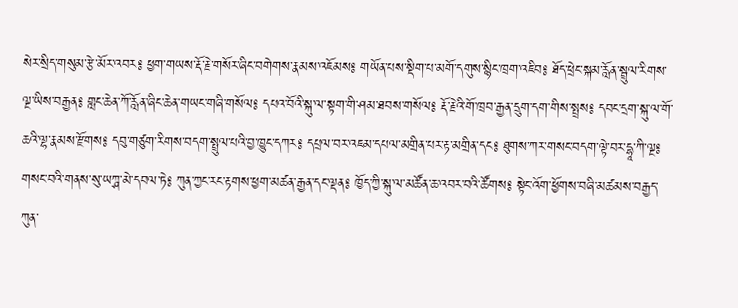སེར་སྲིད་གསུམ་རྩེ་མོར་འབར༔ ཕྱག་གཡས་རྡོ་རྗེ་གསོར་ཞིང་བགེགས་རྣམས་འཇོམས༔ གཡོན་པས་སྡིག་པ་མགོ་དགུས་སྙིང་ཁྲག་འཇིབ༔ ཐོད་ཕྲེང་སྐམ་རློན་སྦྲུལ་རིགས་ལྔ་ཡིས་བརྒྱན༔ གླང་ཆེན་ཀོ་རློན་ཞིང་ཆེན་གཡང་གཞི་གསོལ༔ དཔའ་བོའི་སྐུ་ལ་སྟག་གི་ཤམ་ཐབས་གསོལ༔ རྡོ་རྗེའི་གོ་ཁྲབ་རྒྱན་དྲུག་དག་གིས་སྤྲས༔ དབང་དྲག་སྐུ་ལ་གོ་ཆའི་ལྷ་རྣམས་རྫོགས༔ དབུ་གཙུག་རིགས་བདག་སྤྲུལ་པའི་བྱ་ཁྱུང་དཀར༔ དཔྲལ་བར་འཇམ་དཔལ་མགྲིན་པར་རྟ་མགྲིན་དང༔ ཐུགས་ཀར་གསང་བདག་ལྟེ་བར་དྷཱ་ཀི་ལྔ༔ གསང་བའི་གནས་སུ་ཡཀྴ་མེ་དབལ་ཏེ༔ ཀུན་ཀྱང་རང་རྟགས་ཕྱག་མཚན་རྒྱན་དང་ལྡན༔ ཁྱོད་ཀྱི་སྐུ་ལ་མཚོན་ཆ་འབར་བའི་ཚོགས༔ སྟེང་འོག་ཕྱོགས་བཞི་མཚམས་བརྒྱད་ཀུན་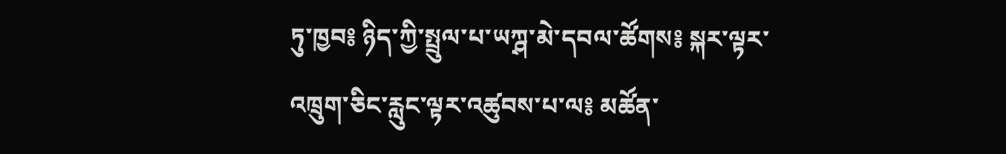ཏུ་ཁྱབ༔ ཉིད་ཀྱི་སྤྲུལ་པ་ཡཀྴ་མེ་དབལ་ཚོགས༔ སྐར་ལྟར་འཁྲུག་ཅིང་རླུང་ལྟར་འཚུབས་པ་ལ༔ མཚོན་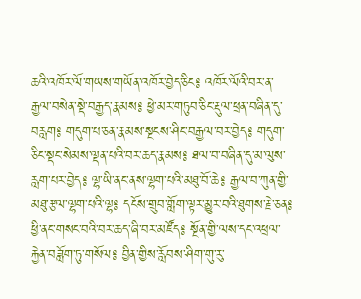ཆའི་འཁོར་ལོ་གཡས་གཡོན་འཁོར་བྱེད་ཅིང༔ འཁོར་ལོའི་བར་ན་རྒྱལ་བསེན་སྡེ་བརྒྱད་རྣམས༔ ཕྱེ་མར་གཏུབ་ཅིང་རྡུལ་ཕྲན་བཞིན་དུ་བརླག༔ གདུག་པ་ཅན་རྣམས་སྔངས་ཤིང་བརྒྱལ་བར་བྱེད༔ གདུག་ཅིང་སྡང་སེམས་ལྡན་པའི་བར་ཆད་རྣམས༔ ཐལ་བ་བཞིན་དུ་མ་ལུས་རླག་པར་བྱེད༔ ལྷ་ཡི་ནང་ནས་ལྷག་པའི་མཐུ་བོ་ཆེ༔ རྒྱལ་བ་ཀུན་གྱི་མཐུ་རྩལ་ལྷག་པའི་ལྷ༔ དངོས་གྲུབ་གློག་ལྟར་མྱུར་བའི་ཐུགས་རྗེ་ཅན༔ ཕྱི་ནང་གསང་བའི་བར་ཆད་ཞི་བར་མཛོད༔ སྔོན་གྱི་ལས་དང་འཕྲལ་རྐྱེན་བཟློག་ཏུ་གསོལ༔ བྱིན་གྱིས་རློབས་ཤིག་གུ་རུ་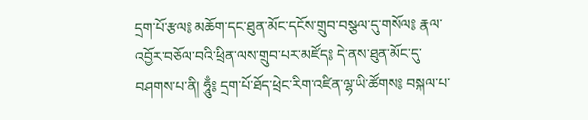དྲག་པོ་རྩལ༔ མཆོག་དང་ཐུན་མོང་དངོས་གྲུབ་བསྩལ་དུ་གསོལ༔ རྣལ་འབྱོར་བཅོལ་བའི་ཕྲིན་ལས་གྲུབ་པར་མཛོད༔ དེ་ནས་ཐུན་མོང་དུ་བཤགས་པ་ནི། ཧཱུྃ༔ དྲག་པོ་ཐོད་ཕྲེང་རིག་འཛིན་ལྷ་ཡི་ཚོགས༔ བསྐལ་པ་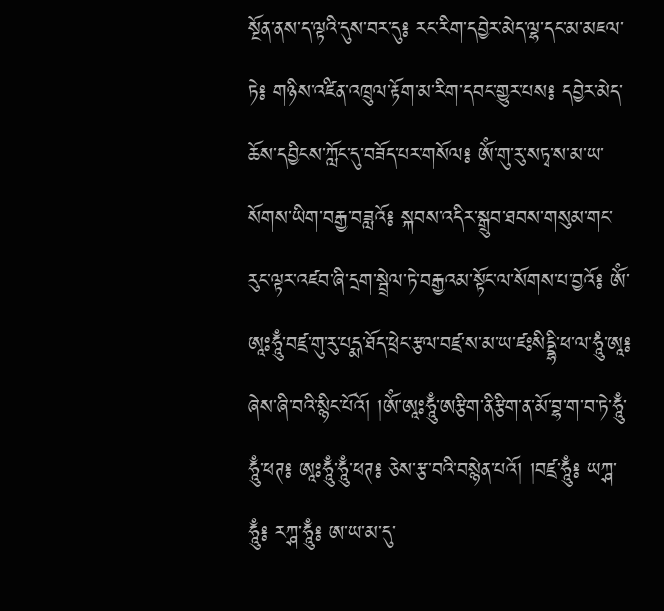སྔོན་ནས་ད་ལྟའི་དུས་བར་དུ༔ རང་རིག་དབྱེར་མེད་ལྷ་དང་མ་མཇལ་ཏེ༔ གཉིས་འཛིན་འཁྲུལ་རྟོག་མ་རིག་དབང་གྱུར་པས༔ དབྱེར་མེད་ཆོས་དབྱིངས་ཀློང་དུ་བཟོད་པར་གསོལ༔ ཨོཾ་གུ་རུ་སཏྭ་ས་མ་ཡ་སོགས་ཡིག་བརྒྱ་བཟླའོ༔ སྐབས་འདིར་སྒྲུབ་ཐབས་གསུམ་གང་རུང་ལྟར་འཛབ་ཞི་དྲག་སྦྲེལ་ཏེ་བརྒྱའམ་སྟོང་ལ་སོགས་པ་བྱའོ༔ ཨོཾ་ཨཱཿཧཱུྃ་བཛྲ་གུ་རུ་པདྨ་ཐོད་ཕྲེང་རྩལ་བཛྲ་ས་མ་ཡ་ཛཿསིདྡྷི་ཕ་ལ་ཧཱུཾ་ཨཱ༔ ཞེས་ཞི་བའི་སྙིང་པོའོ། །ཨོཾ་ཨཱཿཧཱུྃ་ཨརྩིག་ནིརྩིག་ན་མོ་བྷ་ག་བ་ཏེ་ཧཱུྃ་ཧཱུྃ་ཕཊ༔ ཨཱཿཧཱུྃ་ཧཱུྃ་ཕཊ༔ ཅེས་རྩ་བའི་བསྙེན་པའོ། །བཛྲ་ཧཱུྃ༔ ཡཀྴ་ཧཱུྃ༔ རཀྴ་ཧཱུྃ༔ ཨ་ཡ་མ་དུ་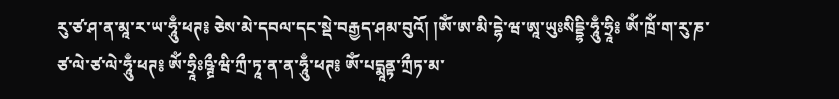རུ་ཙ་ཤ་ན་མཱ་ར་ཡ་ཧཱུྃ་ཕཊ༔ ཅེས་མེ་དབལ་དང་སྡེ་བརྒྱད་ཤམ་བུའོ། །ཨོཾ་ཨ་མི་དྷེ་ཝ་ཨཱ་ཡུཿསིདྡྷི་ཧཱུྃ་ཧྲཱི༔ ཨོཾ་ཁྲོཾ་ག་རུ་ཎ་ཙ་ལེ་ཙ་ལེ་ཧཱུྃ་ཕཊ༔ ཨོཾ་ཧྲཱིཿཥྚྲྀ་ཝི་ཀྲྀ་ཏཱ་ན་ན་ཧཱུྃ་ཕཊ༔ ཨོཾ་པདྨཱནྟ་ཀྲྀཏ་མ་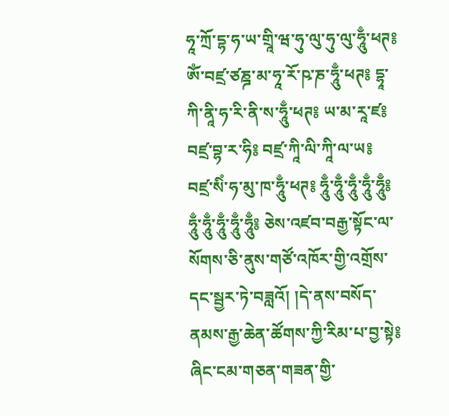ཧཱ་ཀྲོ་དྷ་ཧ་ཡ་གྲཱི་ཝ་ཧུ་ལུ་ཧུ་ལུ་ཧཱུྃ་ཕཊ༔ ཨོཾ་བཛྲ་ཙཎྜ་མ་ཧཱ་རོ་ཥ་ཎ་ཧཱུྃ་ཕཊ༔ དྷཱ་ཀི་ནཱི་ཧ་རི་ནི་ས་ཧཱུྃ་ཕཊ༔ ཡ་མ་རཱ་ཛ༔ བཛྲ་བྷ་ར་ཧི༔ བཛྲ་ཀཱི་ལི་ཀཱི་ལ་ཡ༔ བཛྲ་སིཾ་ཧ་མུ་ཁ་ཧཱུྃ་ཕཊ༔ ཧཱུྃ་ཧཱུྃ་ཧཱུྃ་ཧཱུྃ་ཧཱུྃ༔ ཧཱུྃ་ཧཱུྃ་ཧཱུྃ་ཧཱུྃ་ཧཱུྃ༔ ཅེས་འཛབ་བརྒྱ་སྟོང་ལ་སོགས་ཅི་ནུས་གཙོ་འཁོར་གྱི་འགྲོས་དང་སྦྱར་ཏེ་བཟླའོ། །དེ་ནས་བསོད་ནམས་རྒྱ་ཆེན་ཚོགས་ཀྱི་རིམ་པ་བྱ་སྟེ༔ ཞིང་ངམ་གཅན་གཟན་གྱི་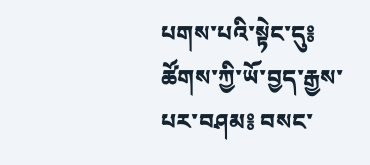པགས་པའི་སྟེང་དུ༔ ཚོགས་ཀྱི་ཡོ་བྱད་རྒྱས་པར་བཤམ༔ བསང་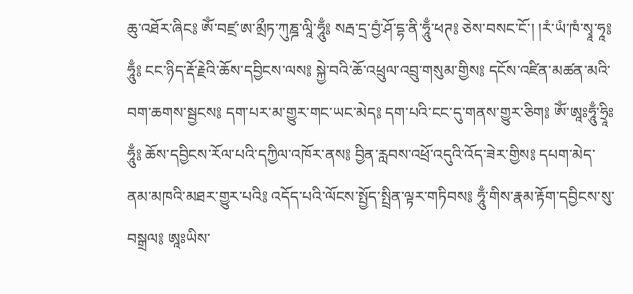ཆུ་འཐོར་ཞིང༔ ཨོཾ་བཛྲ་ཨ་མྲྀཏ་ཀུཎྜ་ལཱི་ཧཱུྃ༔ སརྦ་དྲ་བྱཾ་ཤོ་དྷ་ནི་ཧཱུྃ་ཕཊ༔ ཅེས་བསང་ངོ་། །རཾ་ཡཾ་ཁཾ་སྭཱ་ཧཱ༔ ཧཱུྃ༔ ངང་ཉིད་རྡོ་རྗེའི་ཆོས་དབྱིངས་ལས༔ སྐྱེ་བའི་ཆོ་འཕྲུལ་འབྲུ་གསུམ་གྱིས༔ དངོས་འཛིན་མཚན་མའི་བག་ཆགས་སྦྱངས༔ དག་པར་མ་གྱུར་གང་ཡང་མེད༔ དག་པའི་ངང་དུ་གནས་གྱུར་ཅིག༔ ཨོཾ་ཨཱཿཧཱུྃ་ཧྲཱིཿ ཧཱུྃ༔ ཆོས་དབྱིངས་རོལ་པའི་དཀྱིལ་འཁོར་ནས༔ བྱིན་རླབས་འཕྲོ་འདུའི་འོད་ཟེར་གྱིས༔ དཔག་མེད་ནམ་མཁའི་མཐར་གྱུར་པའི༔ འདོད་པའི་ལོངས་སྤྱོད་སྤྲིན་ལྟར་གཏིབས༔ ཧཱུྃ་གིས་རྣམ་རྟོག་དབྱིངས་སུ་བསྒྲལ༔ ཨཱཿཡིས་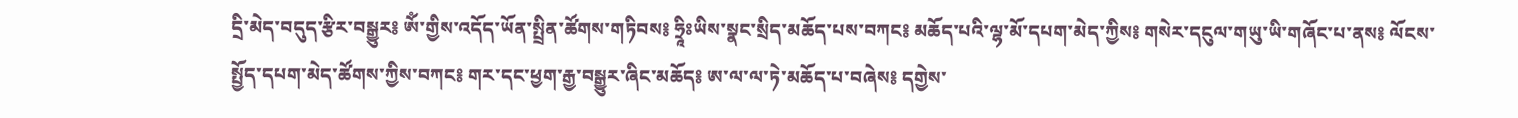དྲི་མེད་བདུད་རྩིར་བསྒྱུར༔ ཨོཾ་གྱིས་འདོད་ཡོན་སྤྲིན་ཚོགས་གཏིབས༔ ཧྲཱིཿཡིས་སྣང་སྲིད་མཆོད་པས་བཀང༔ མཆོད་པའི་ལྷ་མོ་དཔག་མེད་ཀྱིས༔ གསེར་དངུལ་གཡུ་ཡི་གཞོང་པ་ནས༔ ལོངས་སྤྱོད་དཔག་མེད་ཚོགས་ཀྱིས་བཀང༔ གར་དང་ཕྱག་རྒྱ་བསྒྱུར་ཞིང་མཆོད༔ ཨ་ལ་ལ་ཏེ་མཆོད་པ་བཞེས༔ དགྱེས་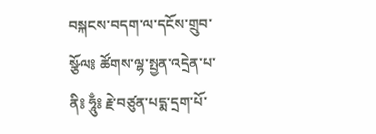བསྐངས་བདག་ལ་དངོས་གྲུབ་སྩོལ༔ ཚོགས་ལྷ་སྤྱན་འདྲེན་པ་ནི༔ ཧཱུྃ༔ རྗེ་བཙུན་པདྨ་དྲག་པོ་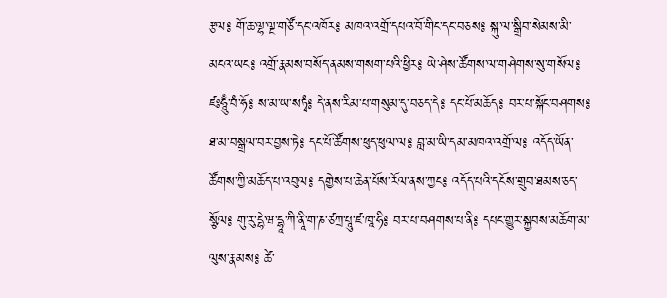རྩལ༔ གོ་ཆ་ལྷ་ལྔ་གཙོ་དང་འཁོར༔ མཁའ་འགྲོ་དཔའ་བོ་གིང་དང་བཅས༔ སྐུ་ལ་སྒྲིབ་སེམས་མི་མངའ་ཡང༔ འགྲོ་རྣམས་བསོད་ནམས་གསག་པའི་ཕྱིར༔ ཡེ་ཤེས་ཚོགས་ལ་གཤེགས་སུ་གསོལ༔ ཛཿཧཱུྃ་བཾ་ཧོ༔ ས་མ་ཡ་སཏྭཾ༔ དེ་ནས་རིམ་པ་གསུམ་དུ་བཅད་དེ༔ དང་པོ་མཆོད༔ བར་པ་སྐོང་བཤགས༔ ཐ་མ་བསྒྲལ་བར་བྱས་ཏེ༔ དང་པོ་ཚོགས་ཕུད་ཕུལ་ལ༔ བླ་མ་ཡི་དམ་མཁའ་འགྲོ་ལ༔ འདོད་ཡོན་ཚོགས་ཀྱི་མཆོད་པ་འབུལ༔ དགྱེས་པ་ཆེན་པོས་རོལ་ནས་ཀྱང༔ འདོད་པའི་དངོས་གྲུབ་ཐམས་ཅད་སྩོལ༔ གུ་རུ་དྷེ་ཝ་དྷཱ་ཀི་ནཱི་ག་ཎ་ཙཀྲ་པཱུ་ཛ་ཁཱ་ཧི༔ བར་པ་བཤགས་པ་ནི༔ དཔང་གྱུར་སྐྱབས་མཆོག་མ་ལུས་རྣམས༔ ཚེ་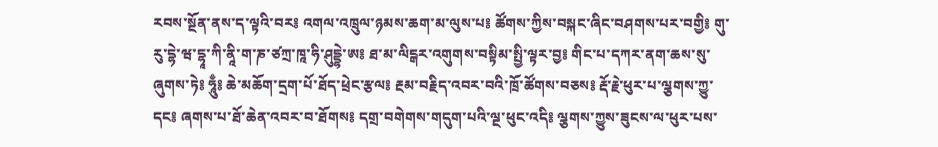རབས་སྔོན་ནས་ད་ལྟའི་བར༔ འགལ་འཁྲུལ་ཉམས་ཆག་མ་ལུས་པ༔ ཚོགས་ཀྱིས་བསྐང་ཞིང་བཤགས་པར་བགྱི༔ གུ་རུ་དྷེ་ཝ་དྷཱ་ཀི་ནཱི་ག་ཎ་ཙཀྲ་ཁཱ་ཧི་ཤུདྡྷེ་ཨ༔ ཐ་མ་ལིངྒར་འགུགས་བསྟིམ་སྤྱི་ལྟར་བྱ༔ གིང་པ་དཀར་ནག་ཆས་སུ་ཞུགས་ཏེ༔ ཧཱུྃ༔ ཆེ་མཆོག་དྲག་པོ་ཐོད་ཕྲེང་རྩལ༔ རྔམ་བརྗིད་འབར་བའི་ཁྲོ་ཚོགས་བཅས༔ རྡོ་རྗེ་ཕུར་པ་ལྕགས་ཀྱུ་དང༔ ཞགས་པ་ཐོ་ཆེན་འབར་བ་ཐོགས༔ དགྲ་བགེགས་གདུག་པའི་ལྔ་ཕུང་འདི༔ ལྕགས་ཀྱུས་ཟུངས་ལ་ཕུར་པས་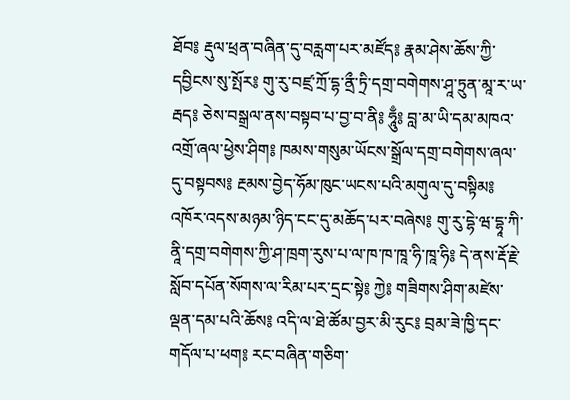ཐོབ༔ རྡུལ་ཕྲན་བཞིན་དུ་བརླག་པར་མཛོད༔ རྣམ་ཤེས་ཆོས་ཀྱི་དབྱིངས་སུ་སྤོར༔ གུ་རུ་བཛྲ་ཀྲོ་དྷ་ནྲྀ་ཏྲི་དགྲ་བགེགས་ཤཱ་ཏྲུན་མཱ་ར་ཡ་རྦད༔ ཅེས་བསྒྲལ་ནས་བསྟབ་པ་བྱ་བ་ནི༔ ཧཱུྃ༔ བླ་མ་ཡི་དམ་མཁའ་འགྲོ་ཞལ་ཕྱེས་ཤིག༔ ཁམས་གསུམ་ཡོངས་སྒྲོལ་དགྲ་བགེགས་ཞལ་དུ་བསྟབས༔ རྔམས་བྱེད་ཧོམ་ཁུང་ཡངས་པའི་མགུལ་དུ་བསྟིམ༔ འཁོར་འདས་མཉམ་ཉིད་ངང་དུ་མཆོད་པར་བཞེས༔ གུ་རུ་དྷེ་ཝ་དྷཱ་ཀི་ནཱི་དགྲ་བགེགས་ཀྱི་ཤ་ཁྲག་རུས་པ་ལ་ཁ་ཁ་ཁཱ་ཧི་ཁཱ་ཧི༔ དེ་ནས་རྡོ་རྗེ་སློབ་དཔོན་སོགས་ལ་རིམ་པར་དྲང་སྟེ༔ ཀྱེ༔ གཟིགས་ཤིག་མཛེས་ལྡན་དམ་པའི་ཆོས༔ འདི་ལ་ཐེ་ཚོམ་བྱར་མི་རུང༔ བྲམ་ཟེ་ཁྱི་དང་གདོལ་པ་ཕག༔ རང་བཞིན་གཅིག་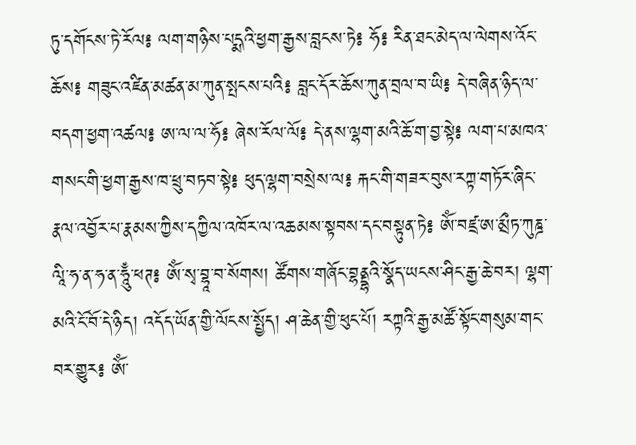ཏུ་དགོངས་ཏེ་རོལ༔ ལག་གཉིས་པདྨའི་ཕྱག་རྒྱས་བླངས་ཏེ༔ ཧོ༔ རིན་ཐང་མེད་ལ་ལེགས་འོང་ཆོས༔ གཟུང་འཛིན་མཚན་མ་ཀུན་སྤངས་པའི༔ བླང་དོར་ཆོས་ཀུན་བྲལ་བ་ཡི༔ དེ་བཞིན་ཉིད་ལ་བདག་ཕྱག་འཚལ༔ ཨ་ལ་ལ་ཧོ༔ ཞེས་རོལ་ལོ༔ དེ་ནས་ལྷག་མའི་ཆོ་ག་བྱ་སྟེ༔ ལག་པ་མཁའ་གསང་གི་ཕྱག་རྒྱས་ཁ་ཕྲུ་བཏབ་སྟེ༔ ཕུད་ལྷག་བསྲེས་ལ༔ རྐང་གི་གཟར་བུས་རཀྟ་གཏོར་ཞིང་རྣལ་འབྱོར་པ་རྣམས་ཀྱིས་དཀྱིལ་འཁོར་ལ་འཆམས་སྟབས་དང་བསྟུན་ཏེ༔ ཨོཾ་བཛྲ་ཨ་མྲྀཏ་ཀུཎྜ་ལཱི་ཧ་ན་ཧ་ན་ཧཱུྃ་ཕཊ༔ ཨོཾ་སྭ་བྷཱ་བ་སོགས། ཚོགས་གཞོང་བྷནྡྷའི་སྣོད་ཡངས་ཤིང་རྒྱ་ཆེ་བར། ལྷག་མའི་ངོ་བོ་དེ་ཉིད། འདོད་ཡོན་གྱི་ལོངས་སྤྱོད། ཤ་ཆེན་གྱི་ཕུང་པོ། རཀྟའི་རྒྱ་མཚོ་སྟོང་གསུམ་གང་བར་གྱུར༔ ཨོཾ་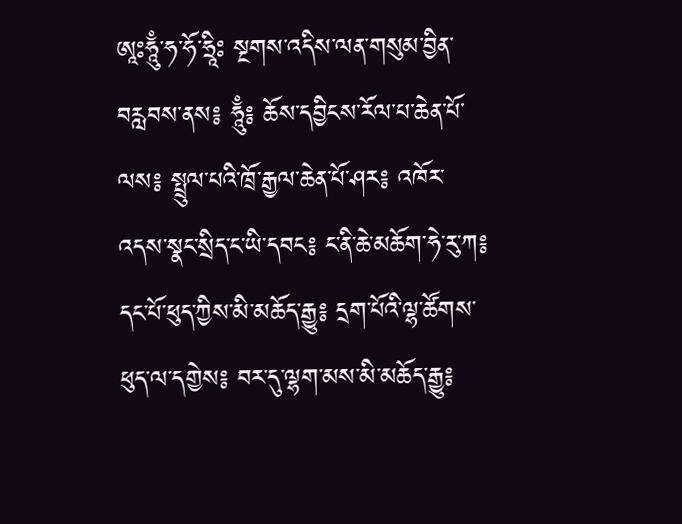ཨཱཿཧཱུྃ་ཧ་ཧོ་ཧྲཱིཿ སྔགས་འདིས་ལན་གསུམ་བྱིན་བརླབས་ནས༔ ཧཱུྃ༔ ཆོས་དབྱིངས་རོལ་པ་ཆེན་པོ་ལས༔ སྤྲུལ་པའི་ཁྲོ་རྒྱལ་ཆེན་པོ་ཤར༔ འཁོར་འདས་སྣང་སྲིད་ང་ཡི་དབང༔ ང་ནི་ཆེ་མཆོག་ཧེ་རུ་ཀ༔ དང་པོ་ཕུད་ཀྱིས་མི་མཆོད་རྒྱུ༔ དྲག་པོའི་ལྷ་ཚོགས་ཕུད་ལ་དགྱེས༔ བར་དུ་ལྷག་མས་མི་མཆོད་རྒྱུ༔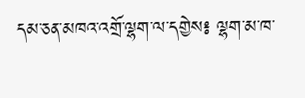དམ་ཅན་མཁའ་འགྲོ་ལྷག་ལ་དགྱེས༔ ལྷག་མ་ཁ་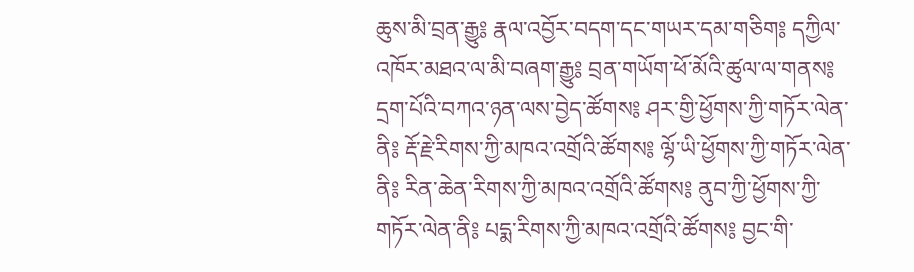ཆུས་མི་བྲན་རྒྱུ༔ རྣལ་འབྱོར་བདག་དང་གཡར་དམ་གཅིག༔ དཀྱིལ་འཁོར་མཐའ་ལ་མི་བཞག་རྒྱུ༔ བྲན་གཡོག་ཕོ་མོའི་ཚུལ་ལ་གནས༔ དྲག་པོའི་བཀའ་ཉན་ལས་བྱེད་ཚོགས༔ ཤར་གྱི་ཕྱོགས་ཀྱི་གཏོར་ལེན་ནི༔ རྡོ་རྗེ་རིགས་ཀྱི་མཁའ་འགྲོའི་ཚོགས༔ ལྷོ་ཡི་ཕྱོགས་ཀྱི་གཏོར་ལེན་ནི༔ རིན་ཆེན་རིགས་ཀྱི་མཁའ་འགྲོའི་ཚོགས༔ ནུབ་ཀྱི་ཕྱོགས་ཀྱི་གཏོར་ལེན་ནི༔ པདྨ་རིགས་ཀྱི་མཁའ་འགྲོའི་ཚོགས༔ བྱང་གི་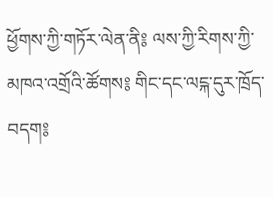ཕྱོགས་ཀྱི་གཏོར་ལེན་ནི༔ ལས་ཀྱི་རིགས་ཀྱི་མཁའ་འགྲོའི་ཚོགས༔ གིང་དང་ལངྐ་དུར་ཁྲོད་བདག༔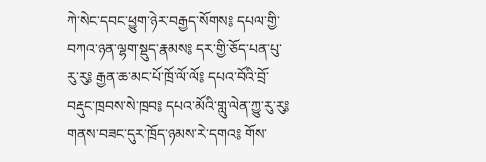ཀེ་སེང་དབང་ཕྱུག་ཉེར་བརྒྱད་སོགས༔ དཔལ་གྱི་བཀའ་ཉན་ལྷག་སྡུད་རྣམས༔ དར་གྱི་ཅོད་པན་པུ་རུ་རུ༔ རྒྱན་ཆ་མང་པོ་ཁྲོ་ལོ་ལོ༔ དཔའ་བོའི་བྲོ་བརྡུང་ཁྲབས་སེ་ཁྲབ༔ དཔའ་མོའི་གླུ་ལེན་ཀྱུ་རུ་རུ༔ གནས་བཟང་དུར་ཁྲོད་ཉམས་རེ་དགའ༔ གོས་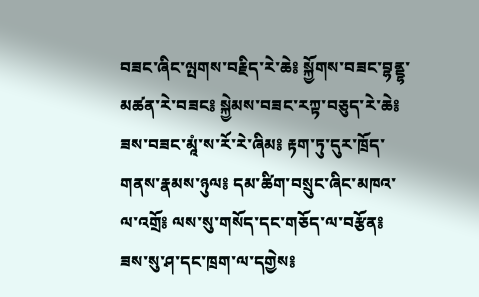བཟང་ཞིང་ལྤགས་བརྗིད་རེ་ཆེ༔ སྐྱོགས་བཟང་བྷནྡྷ་མཚན་རེ་བཟང༔ སྐྱེམས་བཟང་རཀྟ་བཅུད་རེ་ཆེ༔ ཟས་བཟང་མཱཾ་ས་རོ་རེ་ཞིམ༔ རྟག་ཏུ་དུར་ཁྲོད་གནས་རྣམས་ཉུལ༔ དམ་ཚིག་བསྲུང་ཞིང་མཁའ་ལ་འགྲོ༔ ལས་སུ་གསོད་དང་གཅོད་ལ་བརྩོན༔ ཟས་སུ་ཤ་དང་ཁྲག་ལ་དགྱེས༔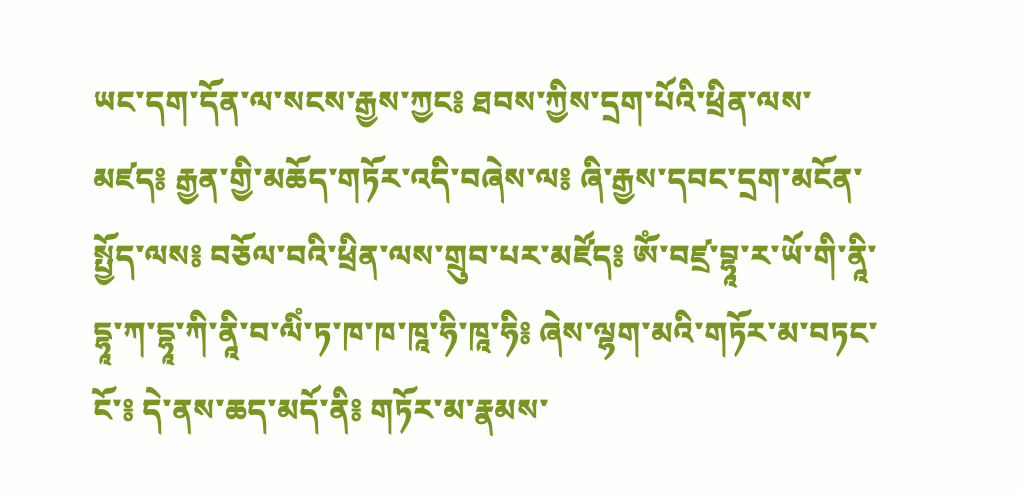ཡང་དག་དོན་ལ་སངས་རྒྱས་ཀྱང༔ ཐབས་ཀྱིས་དྲག་པོའི་ཕྲིན་ལས་མཛད༔ རྒྱན་གྱི་མཆོད་གཏོར་འདི་བཞེས་ལ༔ ཞི་རྒྱས་དབང་དྲག་མངོན་སྤྱོད་ལས༔ བཅོལ་བའི་ཕྲིན་ལས་གྲུབ་པར་མཛོད༔ ཨོཾ་བཛྲ་བྷཱ་ར་ཡོ་གི་ནཱི་དྷཱ་ཀ་དྷཱ་ཀི་ནཱི་བ་ལིཾ་ཏ་ཁ་ཁ་ཁཱ་ཧི་ཁཱ་ཧི༔ ཞེས་ལྷག་མའི་གཏོར་མ་བཏང་ངོ་༔ དེ་ནས་ཆད་མདོ་ནི༔ གཏོར་མ་རྣམས་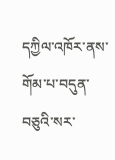དཀྱིལ་འཁོར་ནས་གོམ་པ་བདུན་བཅུའི་སར་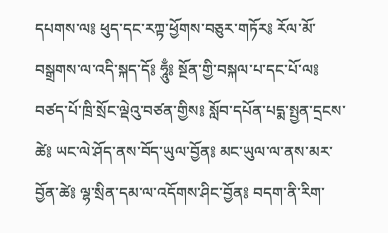དཔགས་ལ༔ ཕུད་དང་རཀྟ་ཕྱོགས་བཅུར་གཏོར༔ རོལ་མོ་བསྒྲགས་ལ་འདི་སྐད་དོ༔ ཧཱུྃ༔ སྔོན་གྱི་བསྐལ་པ་དང་པོ་ལ༔ བཙད་པོ་ཁྲི་སྲོང་ལྡེའུ་བཙན་གྱིས༔ སློབ་དཔོན་པདྨ་སྤྱན་དྲངས་ཚེ༔ ཡང་ལེ་ཤོད་ནས་བོད་ཡུལ་བྱོན༔ མང་ཡུལ་ལ་ནས་མར་བྱོན་ཚེ༔ ལྷ་སྲིན་དམ་ལ་འདོགས་ཤིང་བྱོན༔ བདག་ནི་རིག་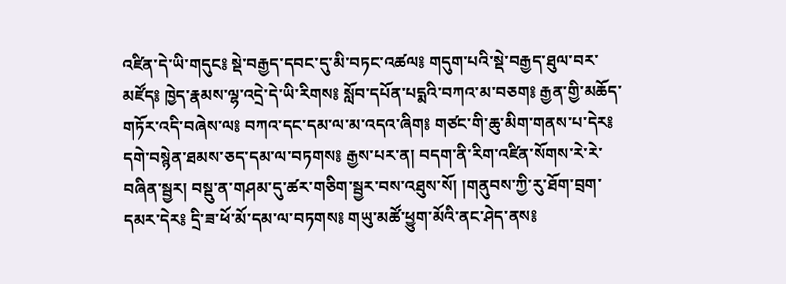འཛིན་དེ་ཡི་གདུང༔ སྡེ་བརྒྱད་དབང་དུ་མི་བཏང་འཚལ༔ གདུག་པའི་སྡེ་བརྒྱད་ཐུལ་བར་མཛོད༔ ཁྱེད་རྣམས་ལྷ་འདྲེ་དེ་ཡི་རིགས༔ སློབ་དཔོན་པདྨའི་བཀའ་མ་བཅག༔ རྒྱན་གྱི་མཆོད་གཏོར་འདི་བཞེས་ལ༔ བཀའ་དང་དམ་ལ་མ་འདའ་ཞིག༔ གཙང་གི་ཆུ་མིག་གནས་པ་དེར༔ དགེ་བསྙེན་ཐམས་ཅད་དམ་ལ་བཏགས༔ རྒྱས་པར་ན། བདག་ནི་རིག་འཛིན་སོགས་རེ་རེ་བཞིན་སྦྱར། བསྡུ་ན་གཤམ་དུ་ཚར་གཅིག་སྦྱར་བས་འཐུས་སོ། །གནུབས་ཀྱི་རུ་ཐོག་བྲག་དམར་དེར༔ དྲི་ཟ་ཕོ་མོ་དམ་ལ་བཏགས༔ གཡུ་མཚོ་ཕྱུག་མོའི་ནང་ཤེད་ནས༔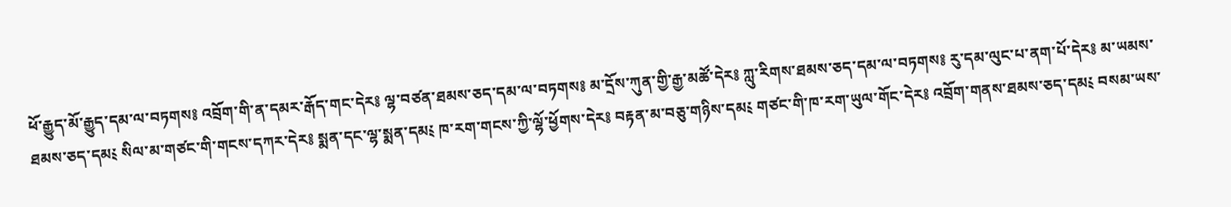ཕོ་རྒྱུད་མོ་རྒྱུད་དམ་ལ་བཏགས༔ འབྲོག་གི་ན་དམར་རྒོད་གང་དེར༔ ལྷ་བཙན་ཐམས་ཅད་དམ་ལ་བཏགས༔ མ་དྲོས་ཀུན་གྱི་རྒྱ་མཚོ་དེར༔ ཀླུ་རིགས་ཐམས་ཅད་དམ་ལ་བཏགས༔ རུ་དམ་ལུང་པ་ནག་པོ་དེར༔ མ་ཡམས་ཐམས་ཅད་དམ༴ སིལ་མ་གཙང་གི་གངས་དཀར་དེར༔ སྨན་དང་ལྷ་སྨན་དམ༴ ཁ་རག་གངས་ཀྱི་ལྷོ་ཕྱོགས་དེར༔ བརྟན་མ་བཅུ་གཉིས་དམ༴ གཙང་གི་ཁ་རག་ཡུལ་གོང་དེར༔ འབྲོག་གནས་ཐམས་ཅད་དམ༴ བསམ་ཡས་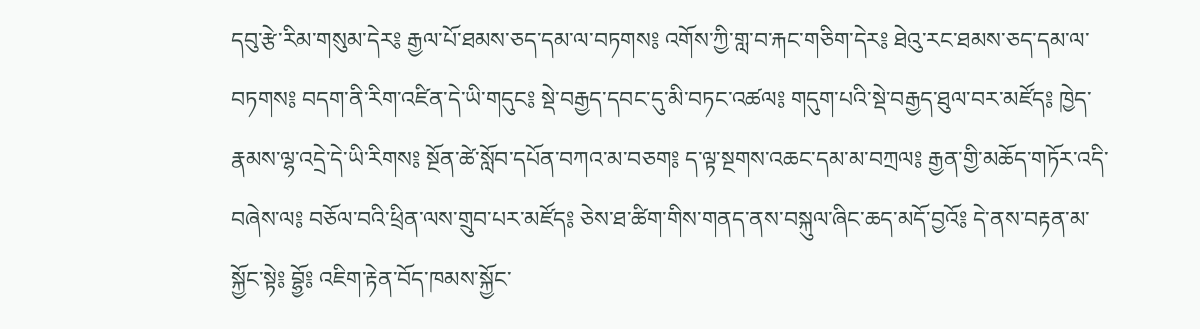དབུ་རྩེ་རིམ་གསུམ་དེར༔ རྒྱལ་པོ་ཐམས་ཅད་དམ་ལ་བཏགས༔ འགོས་ཀྱི་གླ་བ་རྐང་གཅིག་དེར༔ ཐེའུ་རང་ཐམས་ཅད་དམ་ལ་བཏགས༔ བདག་ནི་རིག་འཛིན་དེ་ཡི་གདུང༔ སྡེ་བརྒྱད་དབང་དུ་མི་བཏང་འཚལ༔ གདུག་པའི་སྡེ་བརྒྱད་ཐུལ་བར་མཛོད༔ ཁྱེད་རྣམས་ལྷ་འདྲེ་དེ་ཡི་རིགས༔ སྔོན་ཚེ་སློབ་དཔོན་བཀའ་མ་བཅག༔ ད་ལྟ་སྔགས་འཆང་དམ་མ་བཀྲལ༔ རྒྱན་གྱི་མཆོད་གཏོར་འདི་བཞེས་ལ༔ བཅོལ་བའི་ཕྲིན་ལས་གྲུབ་པར་མཛོད༔ ཅེས་ཐ་ཚིག་གིས་གནད་ནས་བསྐུལ་ཞིང་ཆད་མདོ་བྱའོ༔ དེ་ནས་བརྟན་མ་སྐྱོང་སྟེ༔ བྷྱོ༔ འཇིག་རྟེན་བོད་ཁམས་སྐྱོང་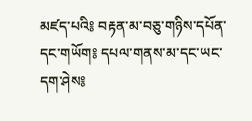མཛད་པའི༔ བརྟན་མ་བཅུ་གཉིས་དཔོན་དང་གཡོག༔ དཔལ་གནས་མ་དང་ཡང་དག་ཤེས༔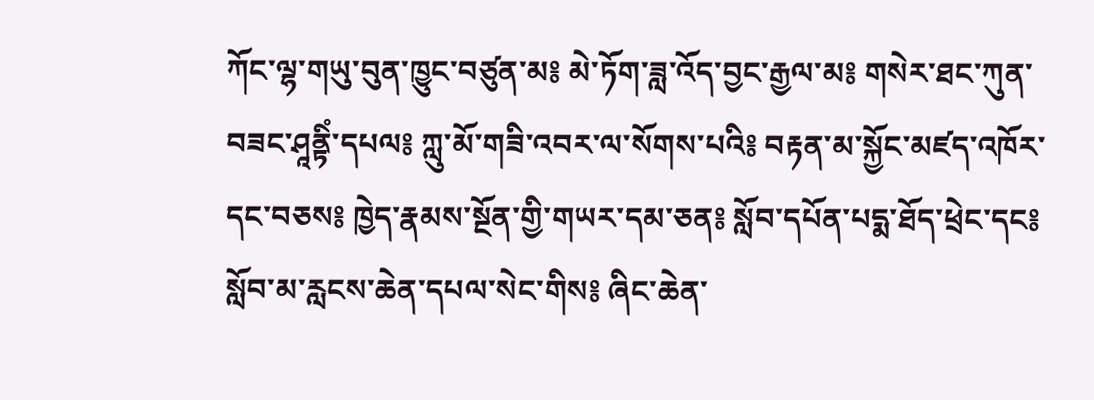ཀོང་ལྷ་གཡུ་བུན་ཁྱུང་བཙུན་མ༔ མེ་ཏོག་ཟླ་འོད་བྱང་རྒྱལ་མ༔ གསེར་ཐང་ཀུན་བཟང་ཤཱནྟིཾ་དཔལ༔ ཀླུ་མོ་གཟི་འབར་ལ་སོགས་པའི༔ བརྟན་མ་སྐྱོང་མཛད་འཁོར་དང་བཅས༔ ཁྱེད་རྣམས་སྔོན་གྱི་གཡར་དམ་ཅན༔ སློབ་དཔོན་པདྨ་ཐོད་ཕྲེང་དང༔ སློབ་མ་རླངས་ཆེན་དཔལ་སེང་གིས༔ ཞིང་ཆེན་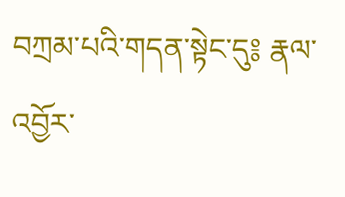བཀྲམ་པའི་གདན་སྟེང་དུ༔ རྣལ་འབྱོར་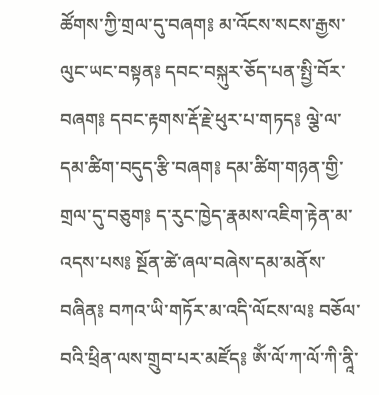ཚོགས་ཀྱི་གྲལ་དུ་བཞག༔ མ་འོངས་སངས་རྒྱས་ལུང་ཡང་བསྟན༔ དབང་བསྐུར་ཅོད་པན་སྤྱི་བོར་བཞག༔ དབང་རྟགས་རྡོ་རྗེ་ཕུར་པ་གཏད༔ ལྕེ་ལ་དམ་ཚིག་བདུད་རྩི་བཞག༔ དམ་ཚིག་གཉན་གྱི་གྲལ་དུ་བཅུག༔ ད་རུང་ཁྱེད་རྣམས་འཇིག་རྟེན་མ་འདས་པས༔ སྔོན་ཚེ་ཞལ་བཞེས་དམ་མནོས་བཞིན༔ བཀའ་ཡི་གཏོར་མ་འདི་ལོངས་ལ༔ བཅོལ་བའི་ཕྲིན་ལས་གྲུབ་པར་མཛོད༔ ཨོཾ་ལོ་ཀ་ལོ་ཀི་ནཱི་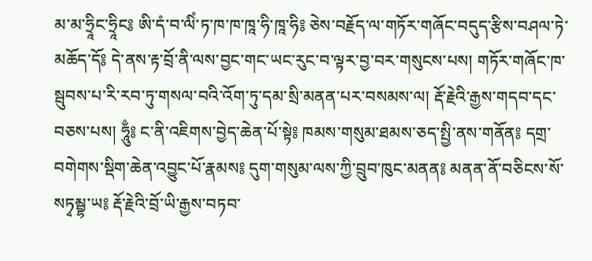མ་མ་ཧྲཱིང་ཧྲཱིང༔ ཨི་དཾ་བ་ལིཾ་ཏ་ཁ་ཁ་ཁཱ་ཧི་ཁཱ་ཧི༔ ཅེས་བརྗོད་ལ་གཏོར་གཞོང་བདུད་རྩིས་བཤལ་ཏེ་མཆོད་དོ༔ དེ་ནས་རྟ་བྲོ་ནི་ལས་བྱང་གང་ཡང་རུང་བ་ལྟར་བྱ་བར་གསུངས་པས། གཏོར་གཞོང་ཁ་སྦུབས་པ་རི་རབ་ཏུ་གསལ་བའི་འོག་ཏུ་དམ་སྲི་མནན་པར་བསམས་ལ། རྡོ་རྗེའི་རྒྱས་གདབ་དང་བཅས་པས། ཧཱུྃ༔ ང་ནི་འཇིགས་བྱེད་ཆེན་པོ་སྟེ༔ ཁམས་གསུམ་ཐམས་ཅད་སྤྱི་ནས་གནོན༔ དགྲ་བགེགས་སྡིག་ཆེན་འབྱུང་པོ་རྣམས༔ དུག་གསུམ་ལས་ཀྱི་བྲུབ་ཁུང་མནན༔ མནན་ནོ་བཅིངས་སོ་སཏྭམྦྷ་ཡ༔ རྡོ་རྗེའི་བྲོ་ཡི་རྒྱས་བཏབ་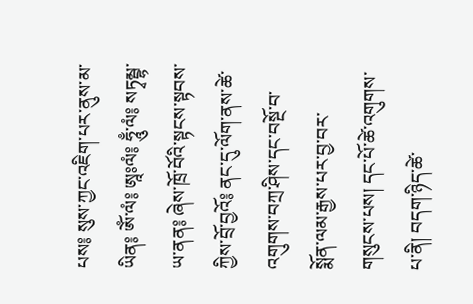པས༔ སུས་ཀྱང་འཇིག་པར་ནུས་མ་ཡིན༔ ཨོཾ་ལཾ༔ ཨཱཿལཾ༔ ཧཱུྃ་ལཾ༔ སཏྭམྦྷ་ཡ་ནན༔ ཞེས་ཁྲོ་བོའི་སྟངས་སྟབས་ཀྱིས་བྲོ་བྱའོ༔ ནང་དུ་ལོག་ནས་ཚེ་འགུགས་བཀྲ་ཤིས་དང་བསྔོ་བ་སྨོན་ལམ་རྒྱས་པར་བྱ་བར་གསུངས་པས། དང་པོ་ཚེ་འགུགས་པ་ནི། བདག་ཉིད་ཚེ་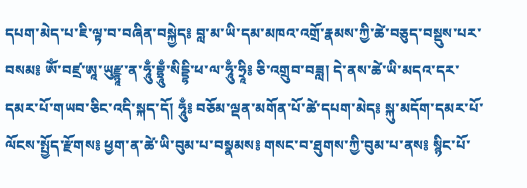དཔག་མེད་པ་ཇི་ལྟ་བ་བཞིན་བསྐྱེད༔ བླ་མ་ཡི་དམ་མཁའ་འགྲོ་རྣམས་ཀྱི་ཚེ་བཅུད་བསྡུས་པར་བསམ༔ ཨོཾ་བཛྲ་ཨཱ་ཡུརྫྙཱ་ན་ཧཱུྃ་བྷྲཱུྃ་སིདྡྷི་ཕ་ལ་ཧཱུྃ་ཧྲཱི༔ ཅི་འགྲུབ་བཟླ། དེ་ནས་ཚེ་ཡི་མདའ་དར་དམར་པོ་གཡབ་ཅིང་འདི་སྐད་དོ། ཧཱུྃ༔ བཅོམ་ལྡན་མགོན་པོ་ཚེ་དཔག་མེད༔ སྐུ་མདོག་དམར་པོ་ལོངས་སྤྱོད་རྫོགས༔ ཕྱག་ན་ཚེ་ཡི་བུམ་པ་བསྣམས༔ གསང་བ་ཐུགས་ཀྱི་བུམ་པ་ནས༔ སྙིང་པོ་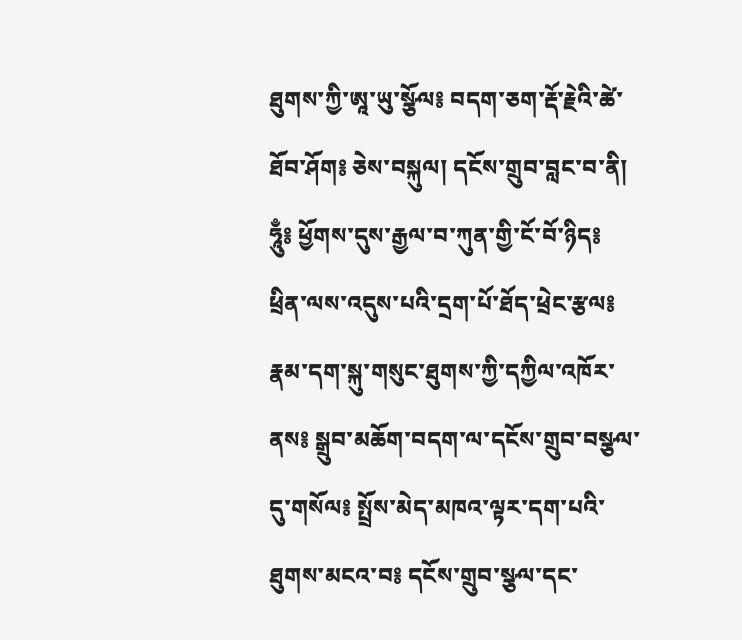ཐུགས་ཀྱི་ཨཱ་ཡུ་སྩོལ༔ བདག་ཅག་རྡོ་རྗེའི་ཚེ་ཐོབ་ཤོག༔ ཅེས་བསྐུལ། དངོས་གྲུབ་བླང་བ་ནི། ཧཱུྃ༔ ཕྱོགས་དུས་རྒྱལ་བ་ཀུན་གྱི་ངོ་བོ་ཉིད༔ ཕྲིན་ལས་འདུས་པའི་དྲག་པོ་ཐོད་ཕྲེང་རྩལ༔ རྣམ་དག་སྐུ་གསུང་ཐུགས་ཀྱི་དཀྱིལ་འཁོར་ནས༔ སྒྲུབ་མཆོག་བདག་ལ་དངོས་གྲུབ་བསྩལ་དུ་གསོལ༔ སྤྲོས་མེད་མཁའ་ལྟར་དག་པའི་ཐུགས་མངའ་བ༔ དངོས་གྲུབ་སྩལ་དང་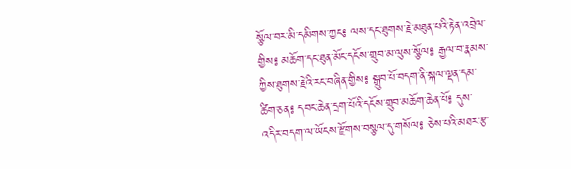སྩོལ་བར་མི་དམིགས་ཀྱང༔ ལས་དང་ཐུགས་རྗེ་མཐུན་པའི་རྟེན་འབྲེལ་གྱིས༔ མཆོག་དང་ཐུན་མོང་དངོས་གྲུབ་མ་ལུས་སྩོལ༔ རྒྱལ་བ་རྣམས་ཀྱིས་ཐུགས་རྗེའི་རང་བཞིན་གྱིས༔ སྒྲུབ་པོ་བདག་ནི་སྐལ་ལྡན་དམ་ཚིག་ཅན༔ དབང་ཆེན་དྲག་པོའི་དངོས་གྲུབ་མཆོག་ཆེན་པོ༔ དུས་འདིར་བདག་ལ་ཡོངས་རྫོགས་བསྩལ་དུ་གསོལ༔ ཅེས་པའི་མཐར་རྩ་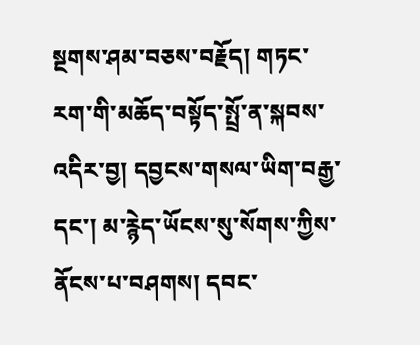སྔགས་ཤམ་བཅས་བརྗོད། གཏང་རག་གི་མཆོད་བསྟོད་སྤྲོ་ན་སྐབས་འདིར་བྱ། དབྱངས་གསལ་ཡིག་བརྒྱ་དང་། མ་རྙེད་ཡོངས་སུ་སོགས་ཀྱིས་ནོངས་པ་བཤགས། དབང་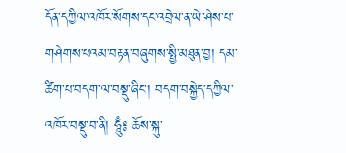དོན་དཀྱིལ་འཁོར་སོགས་དང་འབྲེལ་ན་ཡེ་ཤེས་པ་གཤེགས་པའམ་བརྟན་བཞུགས་སྤྱི་མཐུན་བྱ། དམ་ཚིག་པ་བདག་ལ་བསྡུ་ཞིང་། བདག་བསྐྱེད་དཀྱིལ་འཁོར་བསྡུ་བ་ནི། ཧཱུྃ༔ ཆོས་སྐུ་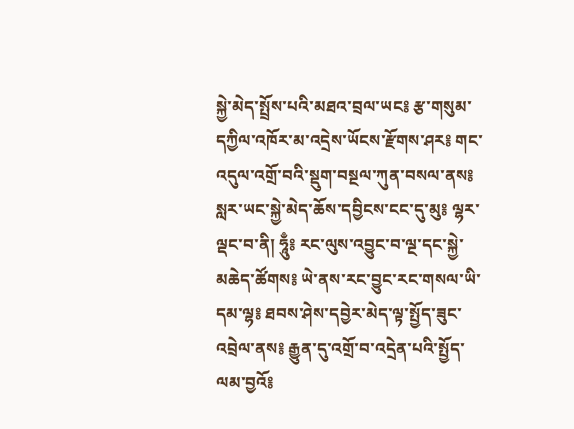སྐྱེ་མེད་སྤྲོས་པའི་མཐའ་བྲལ་ཡང༔ རྩ་གསུམ་དཀྱིལ་འཁོར་མ་འདྲེས་ཡོངས་རྫོགས་ཤར༔ གང་འདུལ་འགྲོ་བའི་སྡུག་བསྔལ་ཀུན་བསལ་ནས༔ སླར་ཡང་སྐྱེ་མེད་ཆོས་དབྱིངས་ངང་དུ་མུ༔ ལྷར་ལྡང་བ་ནི། ཧཱུྃ༔ རང་ལུས་འབྱུང་བ་ལྔ་དང་སྐྱེ་མཆེད་ཚོགས༔ ཡེ་ནས་རང་བྱུང་རང་གསལ་ཡི་དམ་ལྷ༔ ཐབས་ཤེས་དབྱེར་མེད་ལྟ་སྤྱོད་ཟུང་འབྲེལ་ནས༔ རྒྱུན་དུ་འགྲོ་བ་འདྲེན་པའི་སྤྱོད་ལམ་བྱའོ༔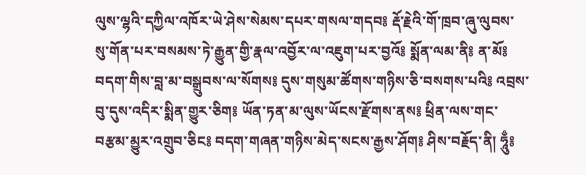ལུས་ལྷའི་དཀྱིལ་འཁོར་ཡེ་ཤེས་སེམས་དཔར་གསལ་གདབ༔ རྡོ་རྗེའི་གོ་ཁྲབ་ཞུ་ལུབས་སུ་གོན་པར་བསམས་ཏེ་རྒྱུན་གྱི་རྣལ་འབྱོར་ལ་འཇུག་པར་བྱའོ༔ སྨོན་ལམ་ནི༔ ན་མོ༔ བདག་གིས་བླ་མ་བསྒྲུབས་ལ་སོགས༔ དུས་གསུམ་ཚོགས་གཉིས་ཅི་བསགས་པའི༔ འབྲས་བུ་དུས་འདིར་སྨིན་གྱུར་ཅིག༔ ཡོན་ཏན་མ་ལུས་ཡོངས་རྫོགས་ནས༔ ཕྲིན་ལས་གང་བརྩམ་མྱུར་འགྲུབ་ཅིང༔ བདག་གཞན་གཉིས་མེད་སངས་རྒྱས་ཤོག༔ ཤིས་བརྗོད་ནི། ཧཱུྃ༔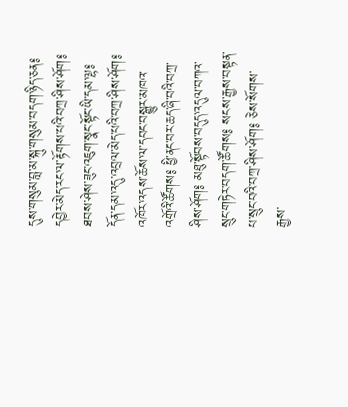དུས་གསུམ་བླ་མ་སྐུ་གསུམ་བདག་ཉིད་ཅན༔ དབྱེར་མེད་རང་ལ་རྟོགས་པའི་བཀྲ་ཤིས་ཤོག༔ ཐབས་ཤེས་ཟུང་འཇུག་སྣང་སྟོང་ཡི་དམ་ལྷ༔ དོན་དམ་འདུ་འབྲལ་མེད་པའི་བཀྲ་ཤིས་ཤོག༔ འཁོར་འདས་ཆོས་ལ་དབང་བསྒྱུར་མཁའ་འགྲོའི་ཚོགས༔ ཕྱི་ནང་བར་ཆད་ཞི་བའི་བཀྲ་ཤིས་ཤོག༔ མཐུ་སྟོབས་བདུད་འདུལ་བཀའ་སྲུང་གཏེར་བདག་ཚོགས༔ སངས་རྒྱས་བསྟན་པ་སྲུང་བའི་བཀྲ་ཤིས་ཤོག༔ ཅེས་སོགས་རྒྱས་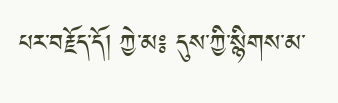པར་བརྗོད་དོ། ཀྱེ་མ༔ དུས་ཀྱི་སྙིགས་མ་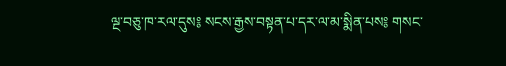ལྔ་བཅུ་ཁ་རལ་དུས༔ སངས་རྒྱས་བསྟན་པ་དར་ལ་མ་སྨིན་པས༔ གསང་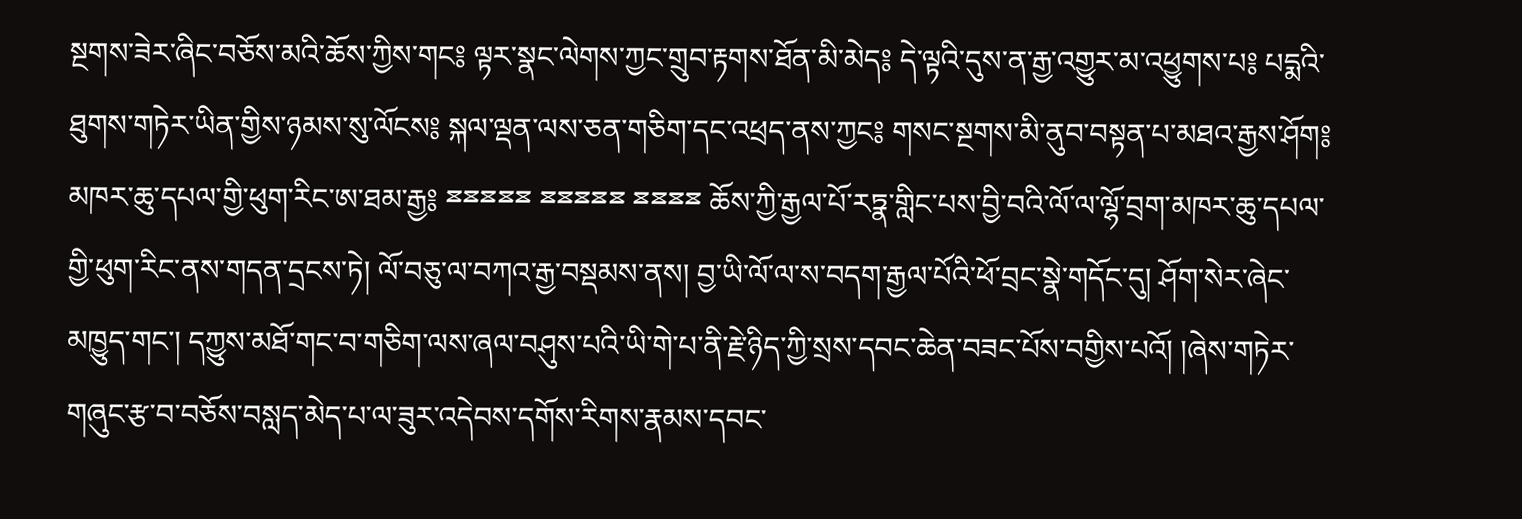སྔགས་ཟེར་ཞིང་བཅོས་མའི་ཆོས་ཀྱིས་གང༔ ལྟར་སྣང་ལེགས་ཀྱང་གྲུབ་རྟགས་ཐོན་མི་མེད༔ དེ་ལྟའི་དུས་ན་རྒྱ་འགྱུར་མ་འཕྱུགས་པ༔ པདྨའི་ཐུགས་གཏེར་ཡིན་གྱིས་ཉམས་སུ་ལོངས༔ སྐལ་ལྡན་ལས་ཅན་གཅིག་དང་འཕྲད་ནས་ཀྱང༔ གསང་སྔགས་མི་ནུབ་བསྟན་པ་མཐའ་རྒྱས་ཤོག༔ མཁར་ཆུ་དཔལ་གྱི་ཕུག་རིང་ཨ་ཐམ་རྒྱ༔ ྈྈྈྈྈ ྈྈྈྈྈ ྈྈྈྈ ཆོས་ཀྱི་རྒྱལ་པོ་རཏྣ་གླིང་པས་བྱི་བའི་ལོ་ལ་ལྷོ་བྲག་མཁར་ཆུ་དཔལ་གྱི་ཕུག་རིང་ནས་གདན་དྲངས་ཏེ། ལོ་བཅུ་ལ་བཀའ་རྒྱ་བསྡམས་ནས། བྱ་ཡི་ལོ་ལ་ས་བདག་རྒྱལ་པོའི་ཕོ་བྲང་སྣེ་གདོང་དུ། ཤོག་སེར་ཞེང་མཁྱུད་གང་། དཀྱུས་མཐོ་གང་བ་གཅིག་ལས་ཞལ་བཤུས་པའི་ཡི་གེ་པ་ནི་རྗེ་ཉིད་ཀྱི་སྲས་དབང་ཆེན་བཟང་པོས་བགྱིས་པའོ། །ཞེས་གཏེར་གཞུང་རྩ་བ་བཅོས་བསླད་མེད་པ་ལ་ཟུར་འདེབས་དགོས་རིགས་རྣམས་དབང་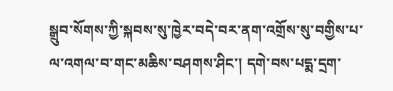སྒྲུབ་སོགས་ཀྱི་སྐབས་སུ་ཁྱེར་བདེ་བར་ནག་འགྲོས་སུ་བགྱིས་པ་ལ་འགལ་བ་གང་མཆིས་བཤགས་ཤིང་། དགེ་བས་པདྨ་དྲག་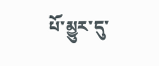པོ་མྱུར་དུ་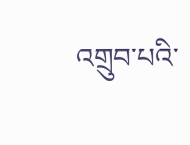འགྲུབ་པའི་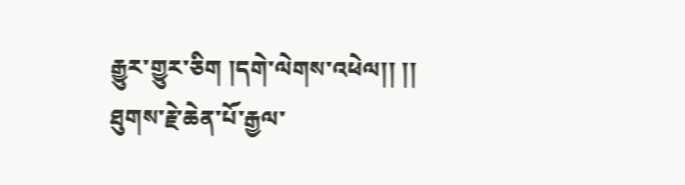རྒྱུར་གྱུར་ཅིག །དགེ་ལེགས་འཕེལ།། །།
ཐུགས་རྗེ་ཆེན་པོ་རྒྱལ་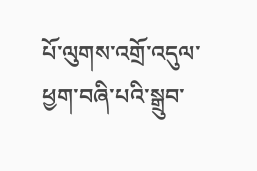པོ་ལུགས་འགྲོ་འདུལ་ཕྱག་བཞི་པའི་སྒྲུབ་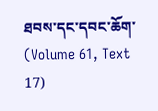ཐབས་དང་དབང་ཆོག་ (Volume 61, Text 17)